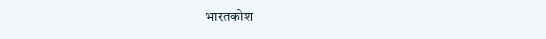भारतकोश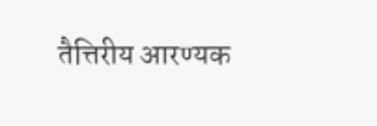तैत्तिरीय आरण्यक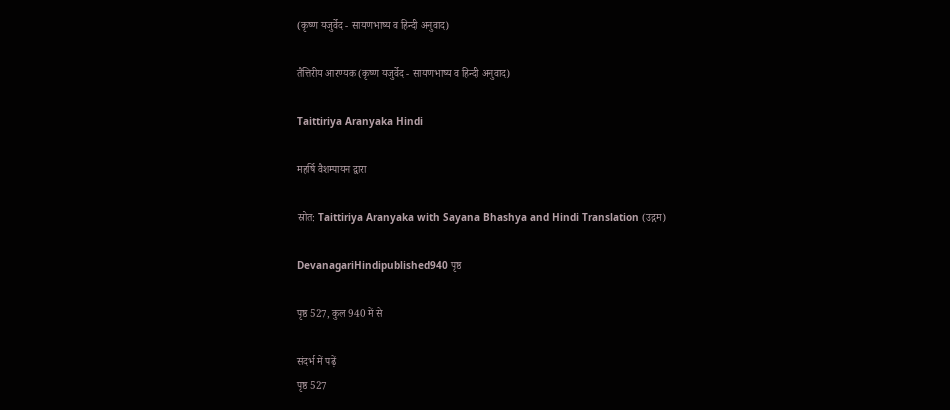(कृष्ण यजुर्वेद - सायणभाष्य व हिन्दी अनुवाद)

तैत्तिरीय आरण्यक (कृष्ण यजुर्वेद - सायणभाष्य व हिन्दी अनुवाद)

Taittiriya Aranyaka Hindi

महर्षि वैशम्पायन द्वारा

स्रोत: Taittiriya Aranyaka with Sayana Bhashya and Hindi Translation (उद्गम)

DevanagariHindipublished940 पृष्ठ

पृष्ठ 527, कुल 940 में से

संदर्भ में पढ़ें
पृष्ठ 527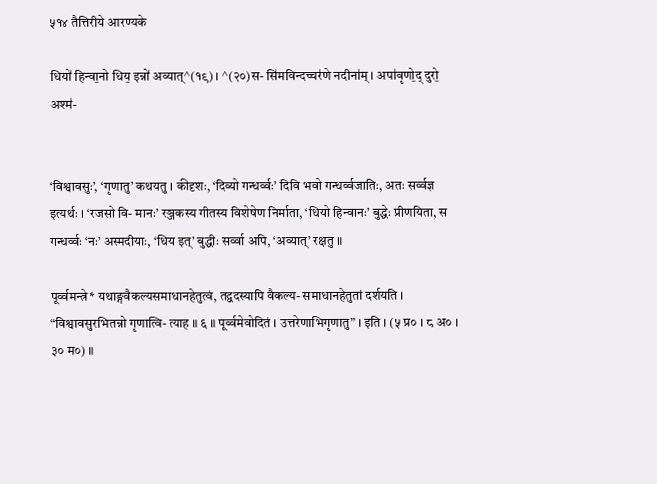५१४ तैत्तिरीये आरण्यके

धियो॑ हिन्वा॒नो धिय॒ इन्नो॑ अव्यात्^(१९) । ^(२०)स- सि॑मविन्दच्चर॑णे नदीना॑म् । अपा॑वृणो॒द् दुरो॒ अश्म॑-


‘विश्वावसुः’, ‘गृणातु’ कथयतु । कीदृशः, ‘दिव्यो गन्धर्व्वः’ दिवि भवो गन्धर्व्वजातिः, अतः सर्व्वज्ञ इत्यर्थः । ‘रजसो वि- मानः’ रञ्जकस्य गीतस्य विशेषेण निर्माता, ‘धियो हिन्वानः’ बुद्धेः प्रीणयिता, स गन्धर्व्वः ‘नः’ अस्मदीयाः, ‘धिय इत्’ बुद्धीः सर्व्वा अपि, ‘अव्यात्’ रक्षतु ॥

पूर्व्वमन्त्रे* यथाङ्गवैकल्यसमाधानहेतुत्वं, तद्वदस्यापि वैकल्य- समाधानहेतुतां दर्शयति । “विश्वावसुरभितन्नो गृणात्वि- त्याह ॥ ६ ॥ पूर्व्वमेवोदितं । उत्तरेणाभिगृणातु” । इति । (५ प्र० । ८ अ० । ३० म०) ॥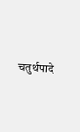चतुर्थपादे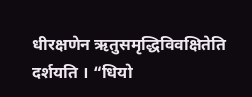धीरक्षणेन ऋतुसमृद्धिविवक्षितेति दर्शयति । “धियो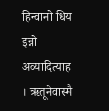हिन्वानो धिय इन्नो अव्यादित्याह । ऋतूनेवास्मै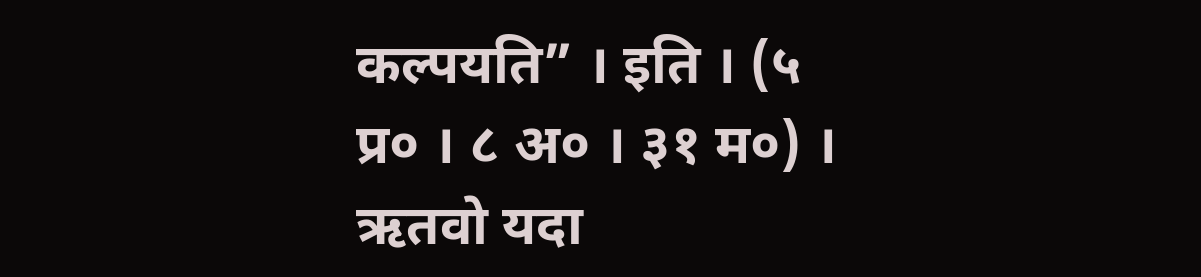कल्पयति” । इति । (५ प्र० । ८ अ० । ३१ म०) । ऋतवो यदा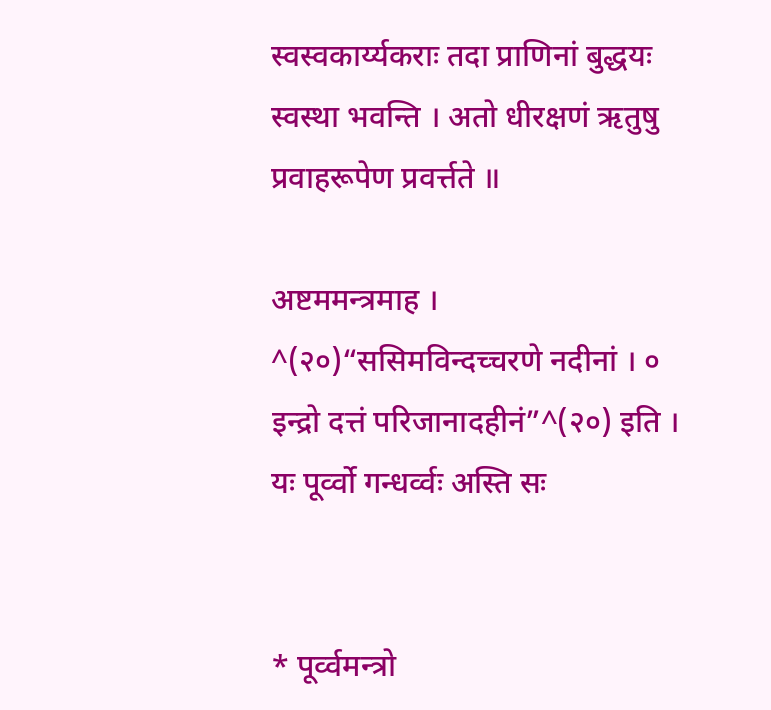स्वस्वकार्य्यकराः तदा प्राणिनां बुद्धयः स्वस्था भवन्ति । अतो धीरक्षणं ऋतुषु प्रवाहरूपेण प्रवर्त्तते ॥

अष्टममन्त्रमाह । ^(२०)“ससिमविन्दच्चरणे नदीनां । ० इन्द्रो दत्तं परिजानादहीनं”^(२०) इति । यः पूर्व्वो गन्धर्व्वः अस्ति सः


* पूर्व्वमन्त्रो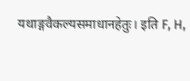यथाङ्गवैकल्यसमाधानहेतुः। इति F, H,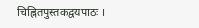चिह्नितपुस्तकद्वयपाठः ।